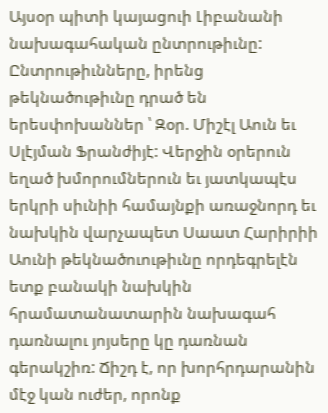Այսօր պիտի կայացուի Լիբանանի նախագահական ընտրութիւնը: Ընտրութիւնները, իրենց թեկնածութիւնը դրած են երեսփոխաններ ՝ Զօր. Միշէլ Աուն եւ Սլէյման Ֆրանժիյէ: Վերջին օրերուն եղած խմորումներուն եւ յատկապէս երկրի սիւնիի համայնքի առաջնորդ եւ նախկին վարչապետ Սաատ Հարիրիի Աունի թեկնածուութիւնը որդեգրելէն ետք բանակի նախկին հրամատանատարին նախագահ դառնալու յոյսերը կը դառնան գերակշիռ: Ճիշդ է, որ խորհրդարանին մէջ կան ուժեր, որոնք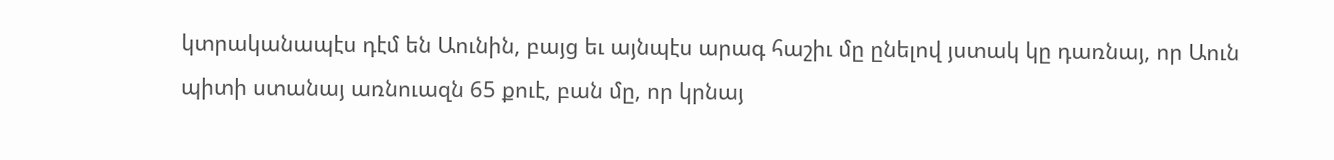կտրականապէս դէմ են Աունին, բայց եւ այնպէս արագ հաշիւ մը ընելով յստակ կը դառնայ, որ Աուն պիտի ստանայ առնուազն 65 քուէ, բան մը, որ կրնայ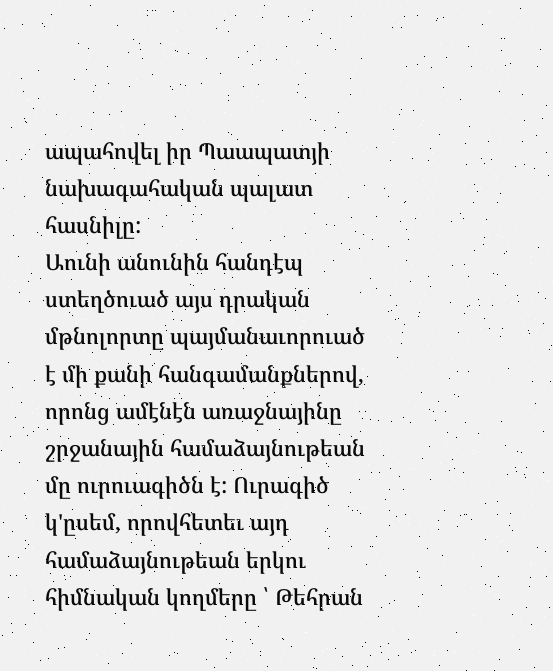ապահովել իր Պաապատյի նախագահական պալատ հասնիլը:
Աունի անունին հանդէպ ստեղծուած այս դրական մթնոլորտը պայմանաւորուած է մի քանի հանգամանքներով, որոնց ամէնէն առաջնայինը շրջանային համաձայնութեան մը ուրուագիծն է: Ուրագիծ կ'ըսեմ, որովհետեւ այդ համաձայնութեան երկու հիմնական կողմերը ՝ Թեհրան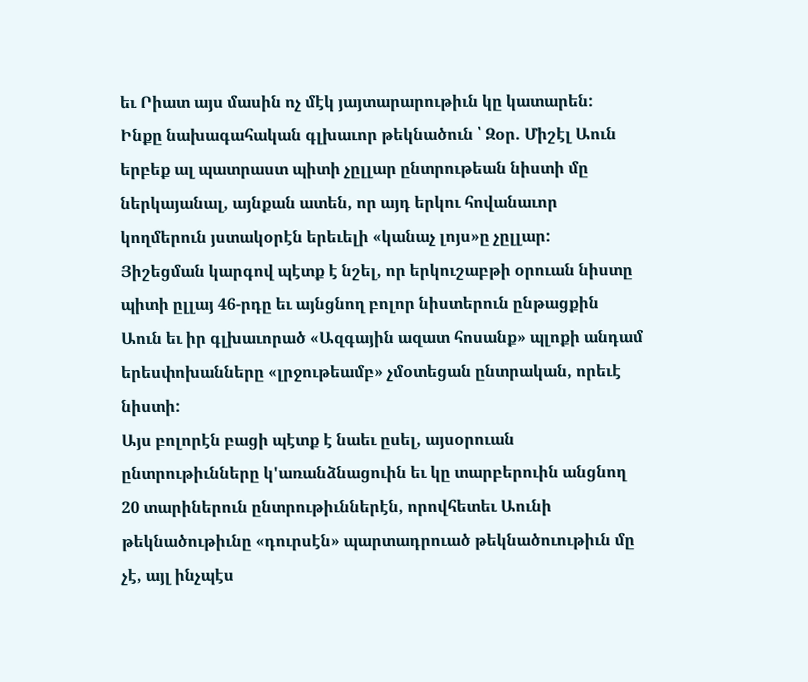եւ Րիատ այս մասին ոչ մէկ յայտարարութիւն կը կատարեն:
Ինքը նախագահական գլխաւոր թեկնածուն ՝ Զօր. Միշէլ Աուն երբեք ալ պատրաստ պիտի չըլլար ընտրութեան նիստի մը ներկայանալ, այնքան ատեն, որ այդ երկու հովանաւոր կողմերուն յստակօրէն երեւելի «կանաչ լոյս»ը չըլլար:
Յիշեցման կարգով պէտք է նշել, որ երկուշաբթի օրուան նիստը պիտի ըլլայ 46-րդը եւ այնցնող բոլոր նիստերուն ընթացքին Աուն եւ իր գլխաւորած «Ազգային ազատ հոսանք» պլոքի անդամ երեսփոխանները «լրջութեամբ» չմօտեցան ընտրական, որեւէ նիստի:
Այս բոլորէն բացի պէտք է նաեւ ըսել, այսօրուան ընտրութիւնները կ'առանձնացուին եւ կը տարբերուին անցնող 20 տարիներուն ընտրութիւններէն, որովհետեւ Աունի թեկնածութիւնը «դուրսէն» պարտադրուած թեկնածուութիւն մը չէ, այլ ինչպէս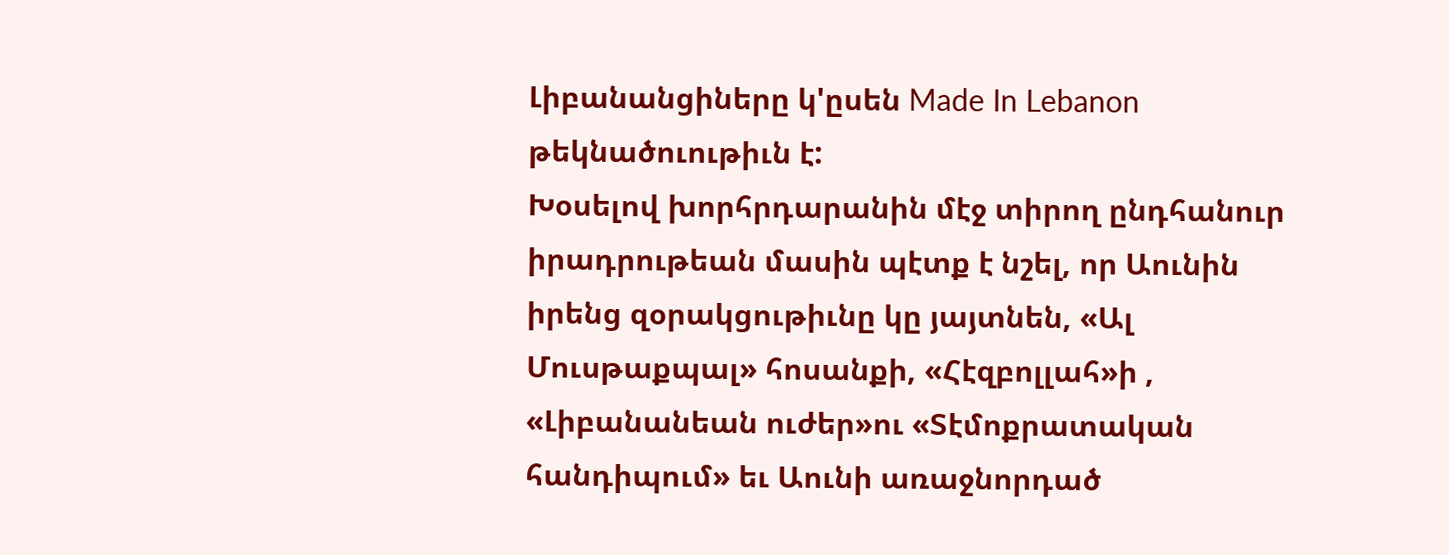Լիբանանցիները կ'ըսեն Made In Lebanon թեկնածուութիւն է:
Խօսելով խորհրդարանին մէջ տիրող ընդհանուր իրադրութեան մասին պէտք է նշել, որ Աունին իրենց զօրակցութիւնը կը յայտնեն, «Ալ Մուսթաքպալ» հոսանքի, «Հէզբոլլահ»ի , «Լիբանանեան ուժեր»ու «Տէմոքրատական հանդիպում» եւ Աունի առաջնորդած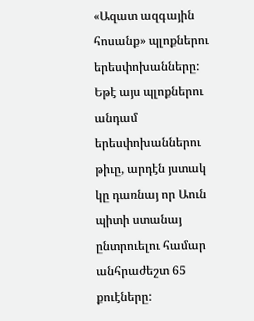«Ազատ ազգային հոսանք» պլոքներու երեսփոխանները: Եթէ այս պլոքներու անդամ երեսփոխաններու թիւը, արդէն յստակ կը դառնայ որ Աուն պիտի ստանայ ընտրուելու համար անհրաժեշտ 65 քուէները: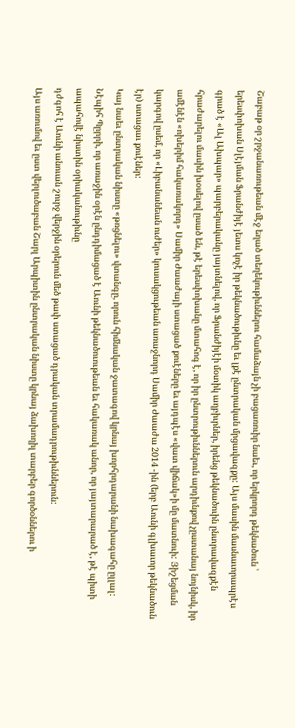Շաբաթ օր շրջանառութեան մէջ եղած տեղեկութիւններու համաձայն չի բացառուիր նաեւ, որ երկրորդ թեկնածուն ՝ երեսփոխան Սլէյման Ֆրանժիյէ յետս կոչէ իր թեկնածութիւնը եւ լքէ ընտրական մրցավազքը: Այս մասին մասնաւորապրէս գրած է «Ալ Ախպար» պարբերականը յայտնելով, որ Ֆրանժիյէի մօտիկ աղբիւրներ, իրենց թեկնածուին ընտրավազքէն հրաժարելու մասին խօսելով ըսած են, թէ երեսփոխանը մտահոգ է, որ իր ընտրութիւններուն արդիւնքով չըստանայ նոյնիսկ, իր ամէնէն «ոխերիմ հակառակորդ» Սամիր Ժաաժայի ստացած քուէները եւ այդպէս «վատ վիճակ»ի մը մատնուի: Յիշեցման կարգով ըսեմ, որ «Լիբանանեան ուժեր» կուսակցութեան առաջնորդ Սամիր Ժաաժա 2014 -ին (երբ Աունի գլխաւոր թեկնածուն էր) ստացաւ քուէներ:
Կայ նաեւ ընտրական նիստը «թռցնելու» վտանգը, որուն հիմնական ջատագով կրնայ խորհրդարանի նախագահը ըլլալ: Նէպիհ Պըրրի, որ առաջին օրէն ընդդիմացած է Աունի թեկնածուութեան եւ հակառակ անոր, որ յայտարարած է, թէ պիտի ապահովէ նիստին օրիականութիւնը
դժգոհ է Աունի անուան շուրջ վերջին օրերուն մեծ թափ ստացած դրական տրամադրութիւններուն:
Այս առումով եւ ըստ վերլուծաբան Շարլ Արպիտին ընտրական նիստը կրնայ ձախողիլ տարբեր գործօններու ի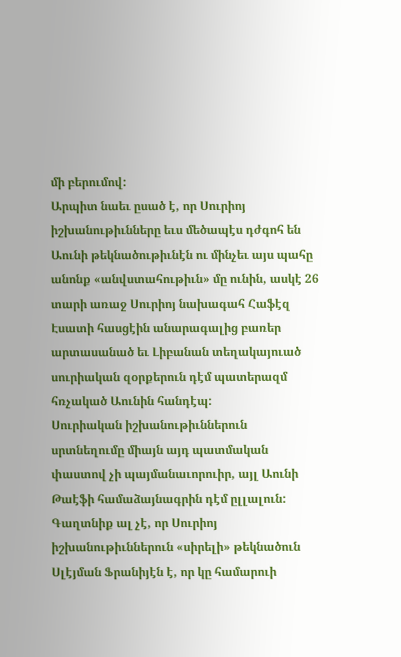մի բերումով:
Արպիտ նաեւ ըսած է, որ Սուրիոյ իշխանութիւնները եւս մեծապէս դժգոհ են Աունի թեկնածութիւնէն ու մինչեւ այս պահը անոնք «անվստահութիւն» մը ունին, ասկէ 26 տարի առաջ Սուրիոյ նախագահ Հաֆէզ Էսատի հասցէին անարագալից բառեր արտասանած եւ Լիբանան տեղակայուած սուրիական զօրքերուն դէմ պատերազմ հռչակած Աունին հանդէպ:
Սուրիական իշխանութիւններուն սրտնեղումը միայն այդ պատմական փաստով չի պայմանաւորուիր, այլ Աունի Թաէֆի համաձայնագրին դէմ ըլլալուն: Գաղտնիք ալ չէ, որ Սուրիոյ իշխանութիւններուն «սիրելի» թեկնածուն Սլէյման Ֆրանիյէն է, որ կը համարուի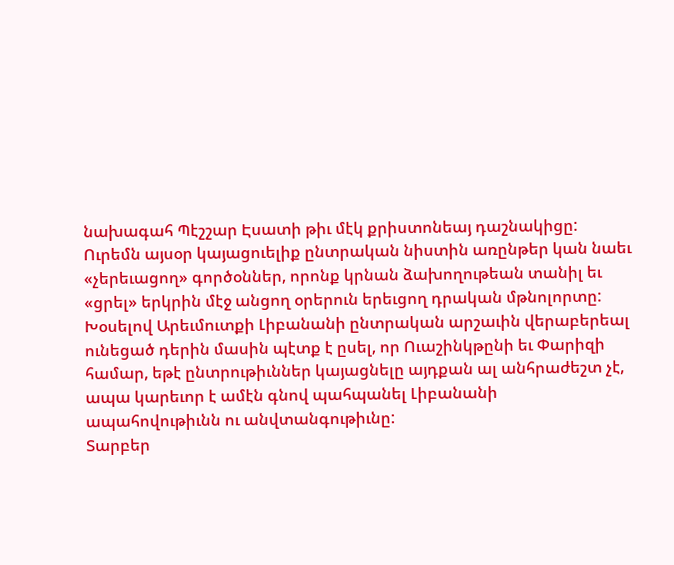նախագահ Պէշշար Էսատի թիւ մէկ քրիստոնեայ դաշնակիցը:
Ուրեմն այսօր կայացուելիք ընտրական նիստին առընթեր կան նաեւ «չերեւացող» գործօններ, որոնք կրնան ձախողութեան տանիլ եւ «ցրել» երկրին մէջ անցող օրերուն երեւցող դրական մթնոլորտը:
Խօսելով Արեւմուտքի Լիբանանի ընտրական արշաւին վերաբերեալ ունեցած դերին մասին պէտք է ըսել, որ Ուաշինկթընի եւ Փարիզի համար, եթէ ընտրութիւններ կայացնելը այդքան ալ անհրաժեշտ չէ, ապա կարեւոր է ամէն գնով պահպանել Լիբանանի ապահովութիւնն ու անվտանգութիւնը:
Տարբեր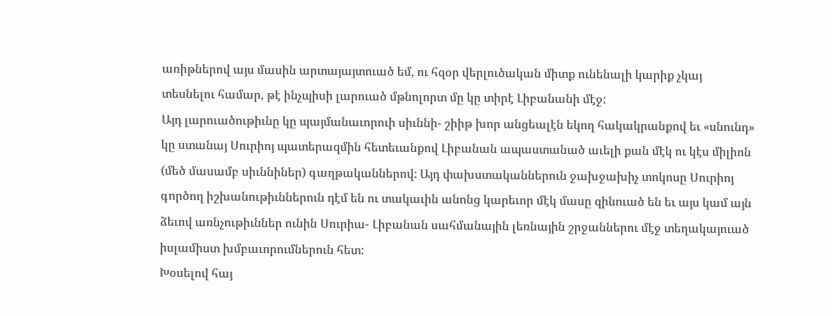առիթներով այս մասին արտայայտուած եմ, ու հզօր վերլուծական միտք ունենալի կարիք չկայ տեսնելու համար, թէ ինչպիսի լարուած մթնոլորտ մը կը տիրէ Լիբանանի մէջ:
Այդ լարուածութիւնը կը պայմանաւորուի սիւննի- շիիթ խոր անցեալէն եկող հակակրանքով եւ «սնունդ» կը ստանայ Սուրիոյ պատերազմին հետեւանքով Լիբանան ապաստանած աւելի քան մէկ ու կէս միլիոն (մեծ մասամբ սիւննիներ) գաղթականներով: Այդ փախստականներուն ջախջախիչ տոկոսը Սուրիոյ գործող իշխանութիւններուն դէմ են ու տակաւին անոնց կարեւոր մէկ մասը զինուած են եւ այս կամ այն ձեւով առնչութիւններ ունին Սուրիա- Լիբանան սահմանային լեռնային շրջաններու մէջ տեղակայուած իսլամիստ խմբաւորումներուն հետ:
Խօսելով հայ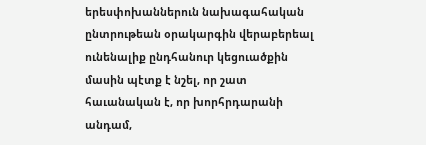երեսփոխաններուն նախագահական ընտրութեան օրակարգին վերաբերեալ ունենալիք ընդհանուր կեցուածքին մասին պէտք է նշել, որ շատ հաւանական է, որ խորհրդարանի անդամ,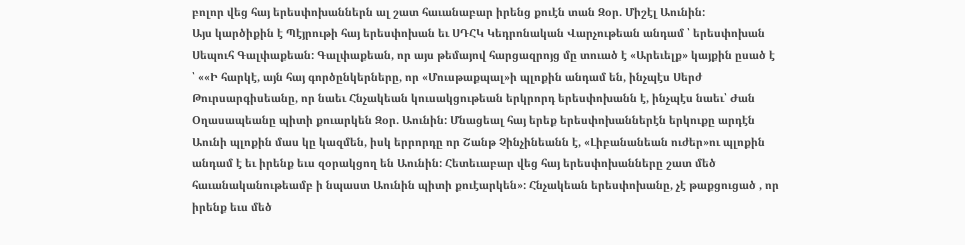բոլոր վեց հայ երեսփոխաններն ալ շատ հաւանաբար իրենց քուէն տան Զօր. Միշէլ Աունին:
Այս կարծիքին է Պէյրութի հայ երեսփոխան եւ ՍԴՀԿ Կեդրոնական Վարչութեան անդամ ՝ երեսփոխան Սեպուհ Գալփաքեան: Գալփաքեան, որ այս թեմայով հարցազրոյց մը տուած է «Արեւելք» կայքին ըսած է ՝ ««Ի հարկէ, այն հայ գործընկերները, որ «Մուսթաքպալ»ի պլոքին անդամ են, ինչպէս Սերժ Թուրսարգիսեանը, որ նաեւ Հնչակեան կուսակցութեան երկրորդ երեսփոխանն է, ինչպէս նաեւ՝ Ժան Օղասապեանը պիտի քուարկեն Զօր. Աունին: Մնացեալ հայ երեք երեսփոխաններէն երկուքը արդէն Աունի պլոքին մաս կը կազմեն, իսկ երրորդը որ Շանթ Չինչինեանն է, «Լիբանանեան ուժեր»ու պլոքին անդամ է եւ իրենք եւս զօրակցող են Աունին: Հետեւաբար վեց հայ երեսփոխանները շատ մեծ հաւանականութեամբ ի նպաստ Աունին պիտի քուէարկեն»: Հնչակեան երեսփոխանը, չէ թաքցուցած , որ իրենք եւս մեծ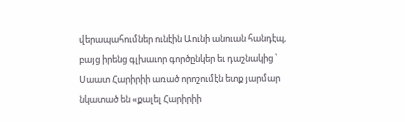վերապահումներ ունէին Աունի անուան հանդէպ, բայց իրենց գլխաւոր գործընկեր եւ դաշնակից ՝ Սաատ Հարիրիի առած որոշումէն ետք յարմար նկատած են «քալել Հարիրիի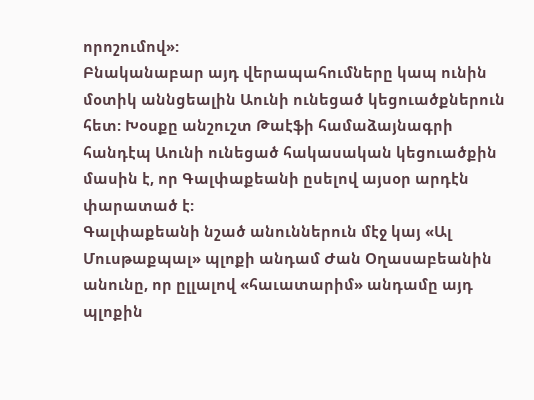որոշումով»:
Բնականաբար այդ վերապահումները կապ ունին մօտիկ աննցեալին Աունի ունեցած կեցուածքներուն հետ: Խօսքը անշուշտ Թաէֆի համաձայնագրի հանդէպ Աունի ունեցած հակասական կեցուածքին մասին է, որ Գալփաքեանի ըսելով այսօր արդէն փարատած է:
Գալփաքեանի նշած անուններուն մէջ կայ «Ալ Մուսթաքպալ» պլոքի անդամ Ժան Օղասաբեանին անունը, որ ըլլալով «հաւատարիմ» անդամը այդ պլոքին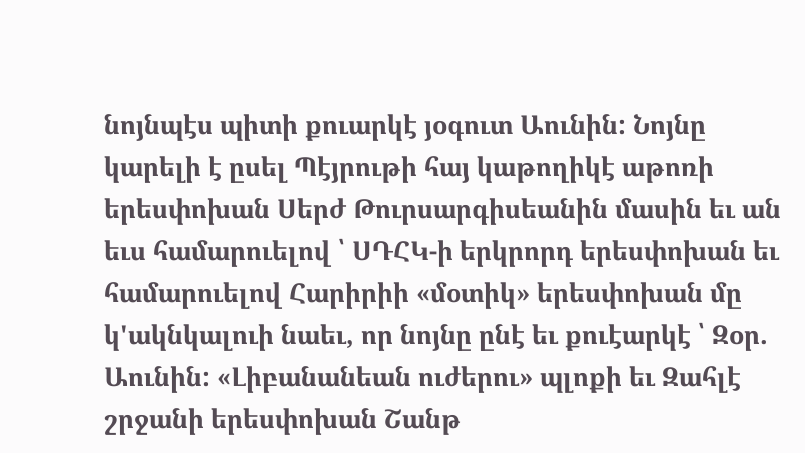նոյնպէս պիտի քուարկէ յօգուտ Աունին: Նոյնը կարելի է ըսել Պէյրութի հայ կաթողիկէ աթոռի երեսփոխան Սերժ Թուրսարգիսեանին մասին եւ ան եւս համարուելով ՝ ՍԴՀԿ-ի երկրորդ երեսփոխան եւ համարուելով Հարիրիի «մօտիկ» երեսփոխան մը կ'ակնկալուի նաեւ, որ նոյնը ընէ եւ քուէարկէ ՝ Զօր. Աունին: «Լիբանանեան ուժերու» պլոքի եւ Զահլէ շրջանի երեսփոխան Շանթ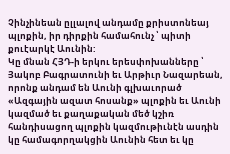Չինչինեան ըլլալով անդամը քրիստոնեայ պլոքին, իր դիրքին համահունչ ՝ պիտի քուէարկէ Աունին:
Կը մնան ՀՅԴ-ի երկու երեսփոխանները ՝ Յակոբ Բագրատունի եւ Արթիւր Նազարեան, որոնք անդամ են Աունի գլխաւորած «Ազգային ազատ հոսանք» պլոքին եւ Աունի կազմած եւ քաղաքական մեծ կշիռ հանդիսացող պլոքին կազմութիւնէն ասդին կը համագորղակցին Աունին հետ եւ կը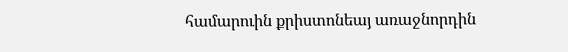համարուին քրիստոնեայ առաջնորդին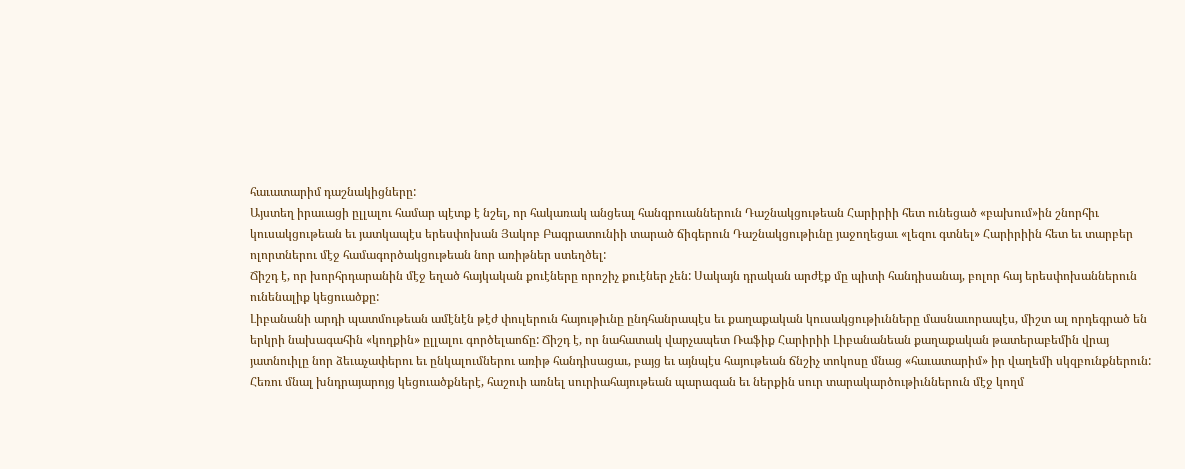հաւատարիմ դաշնակիցները:
Այստեղ իրաւացի ըլլալու համար պէտք է նշել, որ հակառակ անցեալ հանգրուաններուն Դաշնակցութեան Հարիրիի հետ ունեցած «բախում»ին շնորհիւ կուսակցութեան եւ յատկապէս երեսփոխան Յակոբ Բագրատունիի տարած ճիգերուն Դաշնակցութիւնը յաջողեցաւ «լեզու գտնել» Հարիրիին հետ եւ տարբեր ոլորտներու մէջ համագործակցութեան նոր առիթներ ստեղծել:
Ճիշդ է, որ խորհրդարանին մէջ եղած հայկական քուէները որոշիչ քուէներ չեն: Սակայն դրական արժէք մը պիտի հանդիսանայ, բոլոր հայ երեսփոխաններուն ունենալիք կեցուածքը:
Լիբանանի արդի պատմութեան ամէնէն թէժ փուլերուն հայութիւնը ընդհանրապէս եւ քաղաքական կուսակցութիւնները մասնաւորապէս, միշտ ալ որդեգրած են երկրի նախագահին «կողքին» ըլլալու գործելաոճը: Ճիշդ է, որ նահատակ վարչապետ Ռաֆիք Հարիրիի Լիբանանեան քաղաքական թատերաբեմին վրայ յատնուիլը նոր ձեւաչափերու եւ ընկալումներու առիթ հանդիսացաւ, բայց եւ այնպէս հայութեան ճնշիչ տոկոսը մնաց «հաւատարիմ» իր վաղեմի սկզբունքներուն:
Հեռու մնալ խնդրայարոյց կեցուածքներէ, հաշուի առնել սուրիահայութեան պարագան եւ ներքին սուր տարակարծութիւններուն մէջ կողմ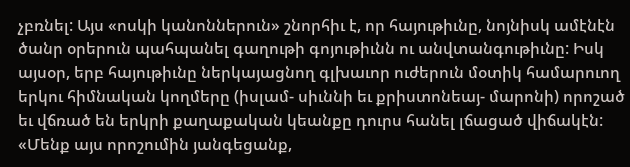չբռնել: Այս «ոսկի կանոններուն» շնորհիւ է, որ հայութիւնը, նոյնիսկ ամէնէն ծանր օրերուն պահպանել գաղութի գոյութիւնն ու անվտանգութիւնը: Իսկ այսօր, երբ հայութիւնը ներկայացնող գլխաւոր ուժերուն մօտիկ համարուող երկու հիմնական կողմերը (իսլամ- սիւննի եւ քրիստոնեայ- մարոնի) որոշած եւ վճռած են երկրի քաղաքական կեանքը դուրս հանել լճացած վիճակէն:
«Մենք այս որոշումին յանգեցանք,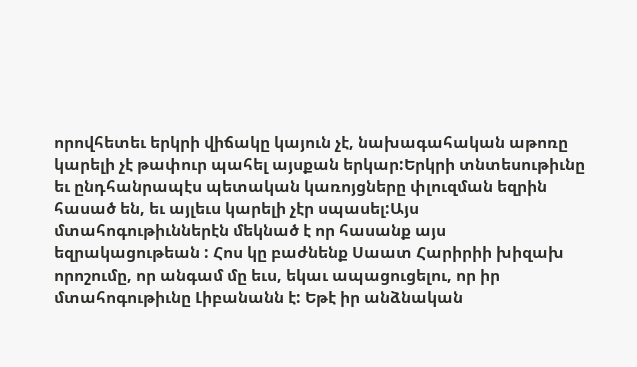որովհետեւ երկրի վիճակը կայուն չէ, նախագահական աթոռը կարելի չէ թափուր պահել այսքան երկար:Երկրի տնտեսութիւնը եւ ընդհանրապէս պետական կառոյցները փլուզման եզրին հասած են, եւ այլեւս կարելի չէր սպասել:Այս մտահոգութիւններէն մեկնած է որ հասանք այս եզրակացութեան : Հոս կը բաժնենք Սաատ Հարիրիի խիզախ որոշումը, որ անգամ մը եւս, եկաւ ապացուցելու, որ իր մտահոգութիւնը Լիբանանն է: Եթէ իր անձնական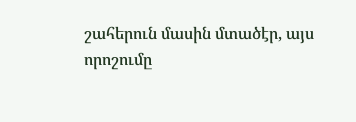շահերուն մասին մտածէր, այս որոշումը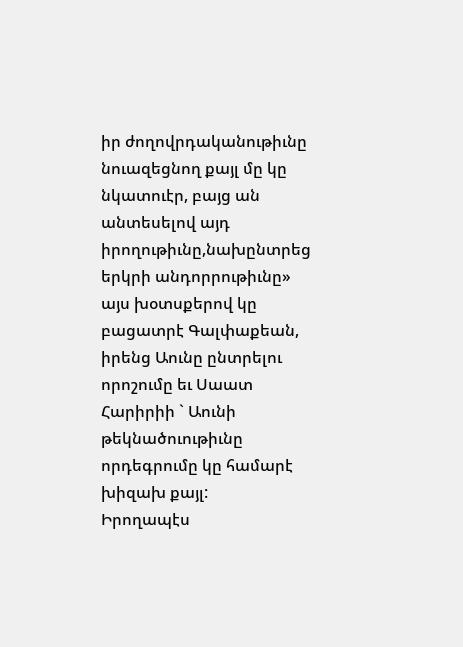իր ժողովրդականութիւնը նուազեցնող քայլ մը կը նկատուէր, բայց ան անտեսելով այդ իրողութիւնը,նախընտրեց երկրի անդորրութիւնը» այս խօտսքերով կը բացատրէ Գալփաքեան, իրենց Աունը ընտրելու որոշումը եւ Սաատ Հարիրիի ` Աունի թեկնածուութիւնը որդեգրումը կը համարէ խիզախ քայլ:
Իրողապէս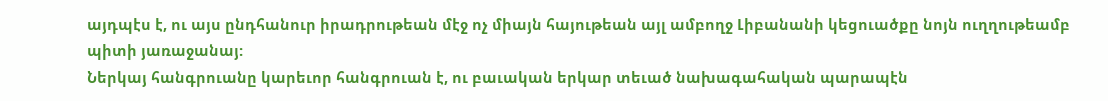այդպէս է, ու այս ընդհանուր իրադրութեան մէջ ոչ միայն հայութեան այլ ամբողջ Լիբանանի կեցուածքը նոյն ուղղութեամբ պիտի յառաջանայ:
Ներկայ հանգրուանը կարեւոր հանգրուան է, ու բաւական երկար տեւած նախագահական պարապէն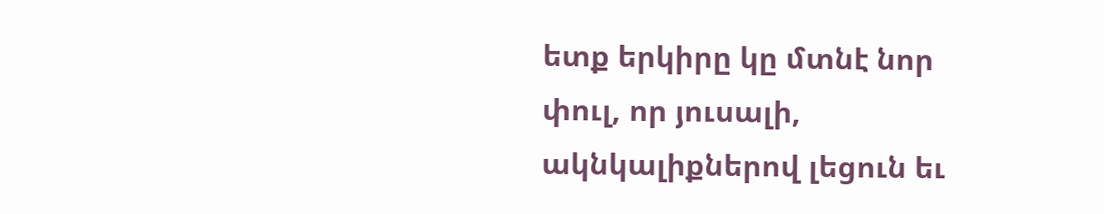ետք երկիրը կը մտնէ նոր փուլ, որ յուսալի, ակնկալիքներով լեցուն եւ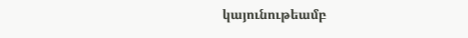կայունութեամբ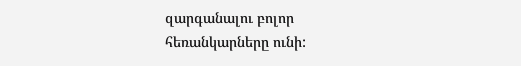զարգանալու բոլոր հեռանկարները ունի: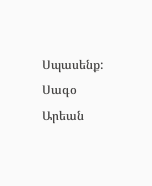Սպասենք:
Սագօ Արեան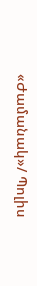«Ժամանակ»/ Պոլիս